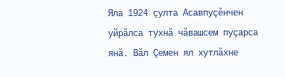Яла 1924 çулта Асавпуçĕнчен уйрăлса тухнă чăвашсем пуçарса янă. Вăл Çемен ял хутлăхне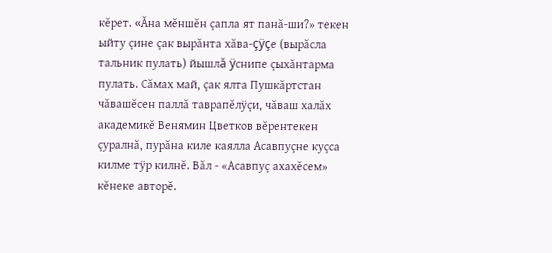кĕрет. «Ăна мĕншĕн çапла ят панă-ши?» текен ыйту çине çак вырăнта хăва-çÿçе (вырăсла тальник пулать) йышлă ÿснипе çыхăнтарма пулать. Сăмах май, çак ялта Пушкăртстан чăвашĕсен паллă таврапĕлÿçи, чăваш халăх академикĕ Венямин Цветков вĕрентекен çуралнă, пурăна киле каялла Асавпуçне куçса килме тÿр килнĕ. Вăл - «Асавпуç ахахĕсем» кĕнеке авторĕ.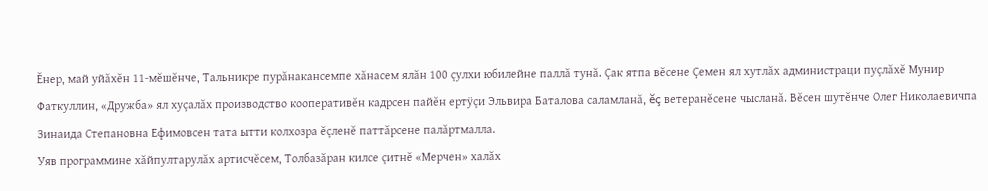Ĕнер, май уйăхĕн 11-мĕшĕнче, Тальникре пурăнакансемпе хăнасем ялăн 100 çулхи юбилейне паллă тунă. Çак ятпа вĕсене Çемен ял хутлăх администраци пуçлăхĕ Мунир Фаткуллин, «Дружба» ял хуçалăх производство кооперативĕн кадрсен пайĕн ертÿçи Эльвира Баталова саламланă, ĕç ветеранĕсене чысланă. Вĕсен шутĕнче Олег Николаевичпа Зинаида Степановна Ефимовсен тата ытти колхозра ĕçленĕ паттăрсене палăртмалла.
Уяв программине хăйпултарулăх артисчĕсем, Толбазăран килсе çитнĕ «Мерчен» халăх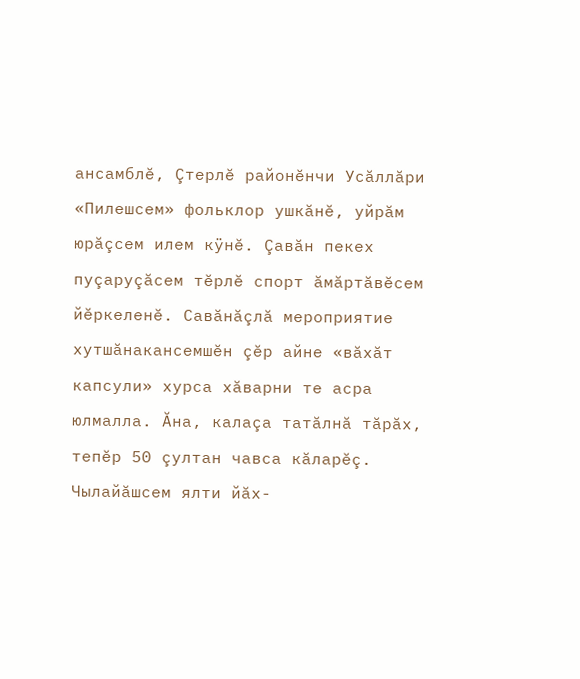ансамблĕ, Çтерлĕ районĕнчи Усăллăри «Пилешсем» фольклор ушкăнĕ, уйрăм юрăçсем илем кÿнĕ. Çавăн пекех пуçаруçăсем тĕрлĕ спорт ăмăртăвĕсем йĕркеленĕ. Савăнăçлă мероприятие хутшăнакансемшĕн çĕр айне «вăхăт капсули» хурса хăварни те асра юлмалла. Ăна, калаçа татăлнă тăрăх, тепĕр 50 çултан чавса кăларĕç. Чылайăшсем ялти йăх-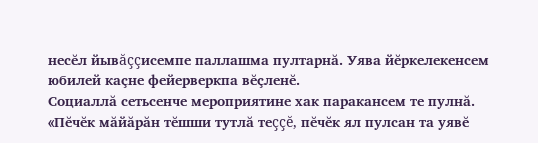несĕл йывăççисемпе паллашма пултарнă. Уява йĕркелекенсем юбилей каçне фейерверкпа вĕçленĕ.
Социаллă сетьсенче мероприятине хак паракансем те пулнă. «Пĕчĕк мăйăрăн тĕшши тутлă теççĕ, пĕчĕк ял пулсан та уявĕ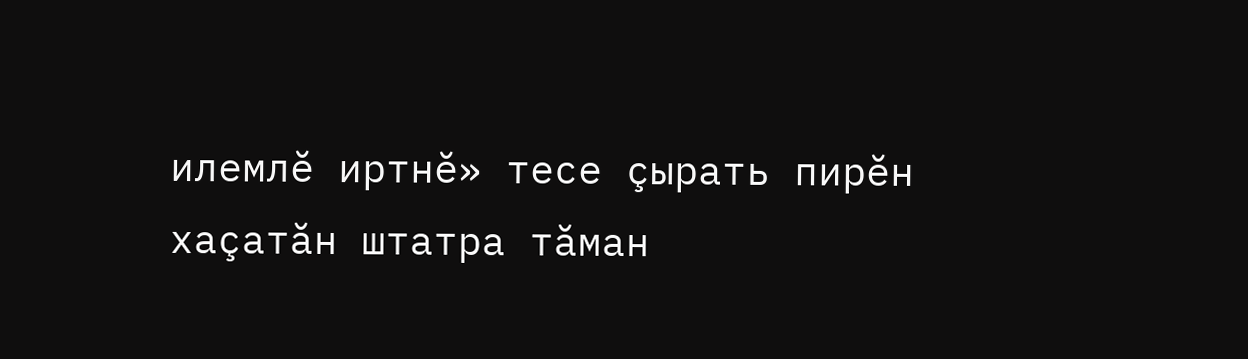илемлĕ иртнĕ» тесе çырать пирĕн хаçатăн штатра тăман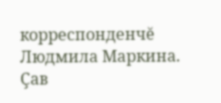корреспонденчĕ Людмила Маркина. Çав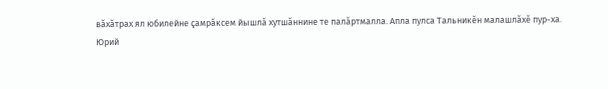вăхăтрах ял юбилейне çамрăксем йышлă хутшăннине те палăртмалла. Апла пулса Тальникĕн малашлăхĕ пур-ха.
Юрий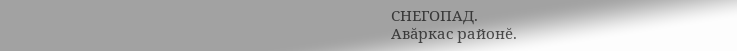СНЕГОПАД.
Авăркас районĕ.